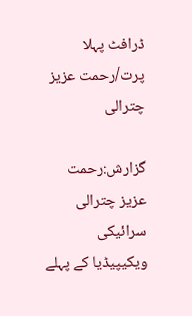ڈرافٹ پہلا پرت/رحمت عزیز چترالی

گزارش:رحمت عزیز چترالی سرائیکی ویکیپیڈیا کے پہلے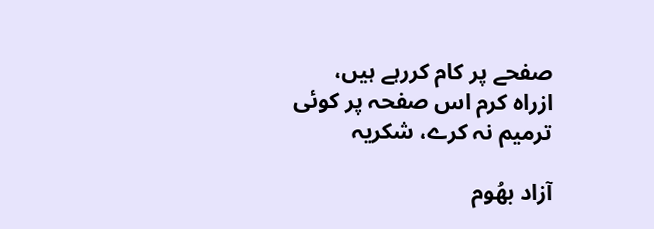صفحے پر کام کررہے ہیں، ازراہ کرم اس صفحہ پر کوئی ترمیم نہ کرے، شکریہ

آزاد بھُوم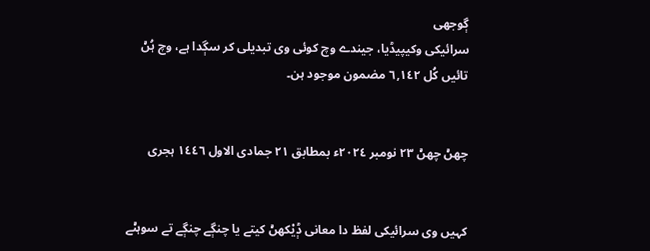ڳوجھی
سرائیکی وکیپیڈیا، جیندے وچ کوئی وی تبدیلی کر سڳدا ہے، وچ ہُݨ تائیں کُل ٦,١٤٢ مضمون موجود ہن۔


چھݨ چھݨ ٢٣ نومبر ٢٠٢٤ء بمطابق ٢١ جمادی الاول ١٤٤٦ ہجری


کہیں وی سرائیکی لفظ دا معانی ݙیْکھݨ کیتے یا چنڳے چنڳے تے سوہݨے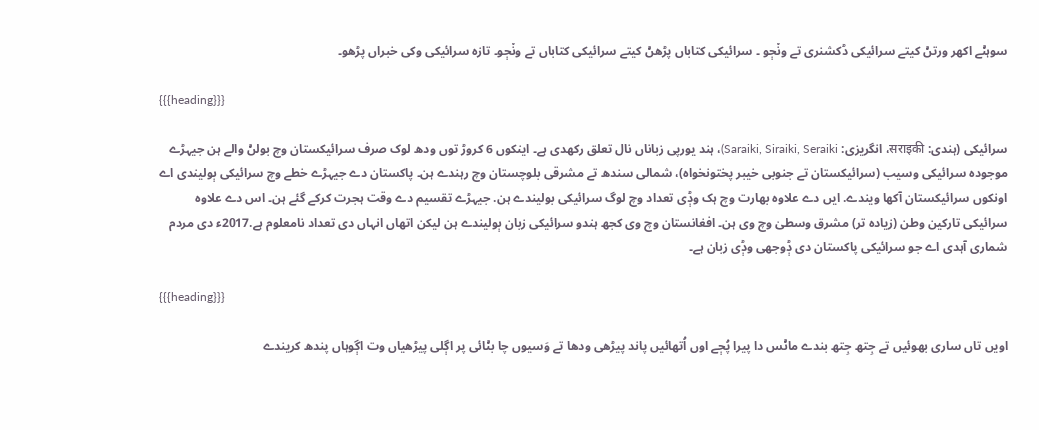سوہݨے اکھر ورتݨ کیتے سرائیکی ڈکشنری تے ون٘ڄو ۔ سرائیکی کتاباں پڑھݨ کیتے سرائیکی کتاباں تے ون٘ڄو۔ تازہ سرائیکی وکی خبراں پڑھو۔

{{{heading}}}

سرائیکی (ہندی: सराइकी، انگریزی: Saraiki, Siraiki, Seraiki)، ہند یورپی زباناں نال تعلق رکھدی ہے۔ اینکوں 6 کروڑ توں ودھ لوک صرف سرائیکستان وچ بولݨ والے ہن جیہڑے موجودہ سرائیکی وسیب (سرائیکستان تے جنوبی خیبر پختونخواہ)، شمالی سندھ تے مشرقی بلوچستان وچ رہندے ہن۔ پاکستان دے جیہڑے خطے وچ سرائیکی ٻولیندی اے اونکوں سرائیکستان آکھا ویندے. ایں دے علاوہ بھارت وچ ہک وݙی تعداد وچ لوگ سرائیکی بولیندے ہن. جیہڑے تقسیم دے وقت ہجرت کرکے گئے ہن۔ اس دے علاوہ سرائیکی تارکین وطن (زیادہ تر) مشرق وسطیٰ وچ وی ہن۔ افغانستان وچ وی کجھ ہندو سرائیکی زبان ٻولیندے ہن لیکن اتھاں انہاں دی تعداد نامعلوم ہے.2017ء دی مردم شماری آہدی اے جو سرائیکی پاکستان دی ݙوجھی وݙی زبان ہے۔

{{{heading}}}

اویں تاں ساری بھوئیں تے جِتھ جِتھ بندے ماݨس دا پیرا پُڄے اوں اُتھائیں پاند پیڑھی ودھا تے وَسیوں چا بݨائی پر اڳلی پیڑھیاں وت اڳوہاں پندھ کریندے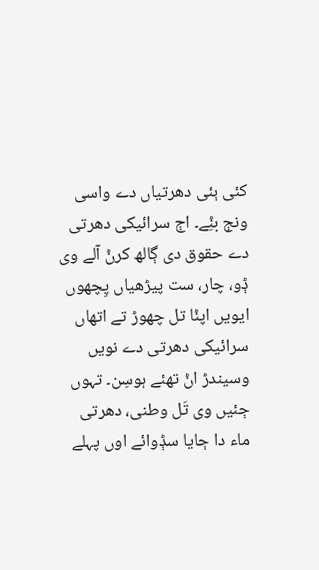کئی ٻئی دھرتیاں دے واسی ونڄ بݨِے۔ اڄ سرائیکی دھرتی دے حقوق دی ڳالھ کرݨ آلے وی ݙو، چار، ست پیڑھیاں پِچھوں ایویں اپݨا تل چھوڑ تے اتھاں سرائیکی دھرتی دے نویں وسیندڑ اݨ تھئے ہوسِن۔ تہوں ڄئیں وی تَل وطنی، دھرتی ماء دا ڄایا سݙوائے اوں پہلے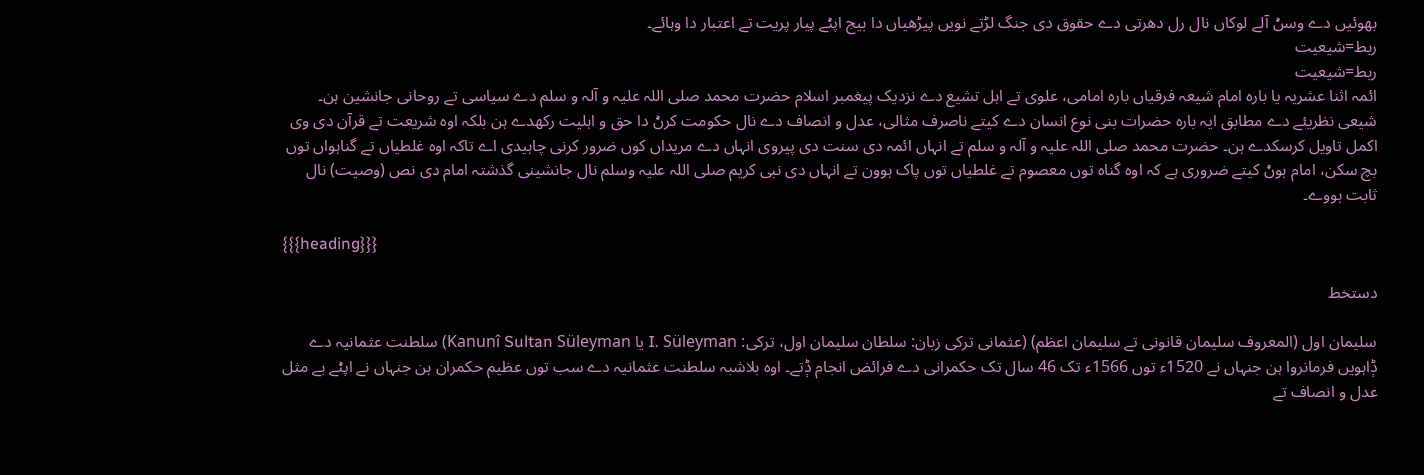بھوئیں دے وسݨ آلے لوکاں نال رل دھرتی دے حقوق دی جنگ لڑتے نویں پیڑھیاں دا بیج اپݨے پیار پریت تے اعتبار دا وہائے۔
ربط=شیعیت
ربط=شیعیت
ائمہ اثنا عشریہ یا بارہ امام شیعہ فرقیاں بارہ امامی، علوی تے اہل تشیع دے نزدیک پیغمبر اسلام حضرت محمد صلی اللہ علیہ و آلہ و سلم دے سیاسی تے روحانی جانشین ہن۔ شیعی نظریئے دے مطابق ایہ بارہ حضرات بنی نوع انسان دے کیتے ناصرف مثالی، عدل و انصاف دے نال حکومت کرݨ دا حق و اہلیت رکھدے ہن بلکہ اوہ شریعت تے قرآن دی وی اکمل تاویل کرسکدے ہن۔ حضرت محمد صلی اللہ علیہ و آلہ و سلم تے انہاں ائمہ دی سنت دی پیروی انہاں دے مریداں کوں ضرور کرنی چاہیدی اے تاکہ اوہ غلطیاں تے گناہواں توں بچ سکن، امام ہوݨ کیتے ضروری ہے کہ اوہ گناہ توں معصوم تے غلطیاں توں پاک ہوون تے انہاں دی نبی کریم صلی اللہ علیہ وسلم نال جانشینی گذشتہ امام دی نص (وصیت) نال ثابت ہووے۔

{{{heading}}}

دستخط

سلیمان اول (المعروف سلیمان قانونی تے سلیمان اعظم) (عثمانی ترکی زبان: سلطان سليمان اول، ترکی: I. Süleyman یا Kanunî Sultan Süleyman) سلطنت عثمانیہ دے ݙاہویں فرمانروا ہن جنہاں نے 1520ء توں 1566ء تک 46 سال تک حکمرانی دے فرائض انجام ݙتے۔ اوہ بلاشبہ سلطنت عثمانیہ دے سب توں عظیم حکمران ہن جنہاں نے اپݨے بے مثل عدل و انصاف تے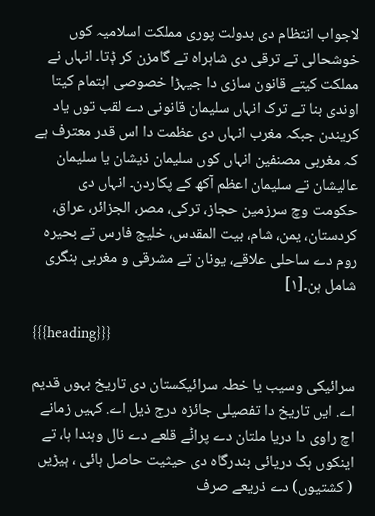لاجواب انتظام دی بدولت پوری مملکت اسلامیہ کوں خوشحالی تے ترقی دی شاہراہ تے گامزن کر ݙتا۔ انہاں نے مملکت کیتے قانون سازی دا جیہڑا خصوصی اہتمام کیتا اوندی بنا تے ترک انہاں سلیمان قانونی دے لقب توں یاد کریندن جبکہ مغرب انہاں دی عظمت دا اس قدر معترف ہے کہ مغربی مصنفین انہاں کوں سلیمان ذیشان یا سلیمان عالیشان تے سلیمان اعظم آکھ کے پکاردن۔ انہاں دی حکومت وچ سرزمین حجاز، ترکی، مصر، الجزائر، عراق، کردستان، یمن، شام، بیت المقدس، خلیج فارس تے بحیرہ روم دے ساحلی علاقے، یونان تے مشرقی و مغربی ہنگری شامل ہن۔[١]

{{{heading}}}

سرائیکی وسیب یا خطہ سرائیکستان دی تاریخ بہوں قدیم اے. ایں تاریخ دا تفصیلی جائزہ درج ذیل اے. کہیں زمانے اچ راوی دا دریا ملتان دے پراݨے قلعے دے نال وہندا ہا، تے اینکوں ہک دریائی بندرگاہ دی حیثیت حاصل ہائی ، ٻیڑیں ( کشتیوں) دے ذریعے صرف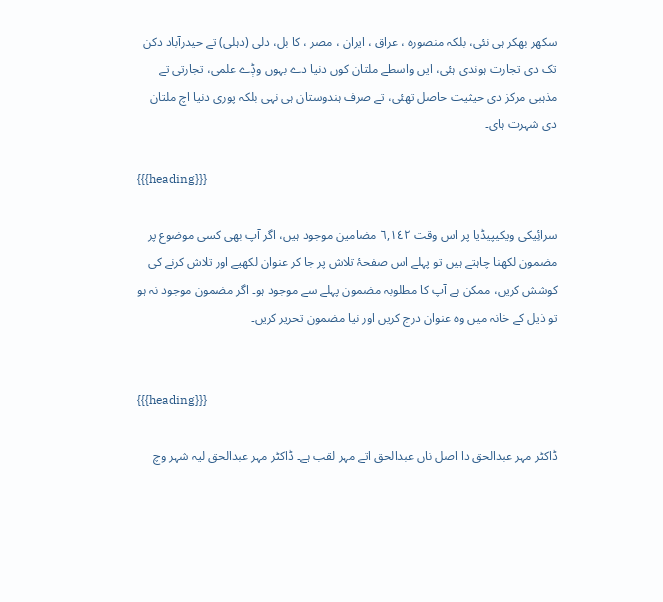سکھر بھکر ہی نئی، بلکہ منصورہ ، عراق ، ایران ، مصر ، کا بل، دلی (دہلی) تے حیدرآباد دکن تک دی تجارت ہوندی ہئی، ایں واسطے ملتان کوں دنیا دے بہوں وݙے علمی، تجارتی تے مذہبی مرکز دی حیثیت حاصل تھئی، تے صرف ہندوستان ہی نہی بلکہ پوری دنیا اچ ملتان دی شہرت ہای۔

{{{heading}}}

سرائِیکی ویکیپیڈیا پر اس وقت ٦,١٤٢ مضامین موجود ہیں، اگر آپ بھی کسی موضوع پر مضمون لکھنا چاہتے ہیں تو پہلے اس صفحۂ تلاش پر جا کر عنوان لکھیے اور تلاش کرنے کی کوشش کریں، ممکن ہے آپ کا مطلوبہ مضمون پہلے سے موجود ہو۔ اگر مضمون موجود نہ ہو تو ذیل کے خانہ میں وہ عنوان درج کریں اور نیا مضمون تحریر کریں۔


{{{heading}}}

ڈاکٹر مہر عبدالحق دا اصل ناں عبدالحق اتے مہر لقب ہے۔ ڈاکٹر مہر عبدالحق لیہ شہر وچ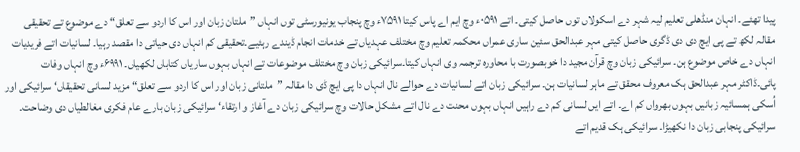پیدا تھئے۔ انہان منڈھلی تعلیم لیہ شہر دے اسکولاں توں حاصل کیتی۔ اتے ۰۵۹۱ء وچ ایم اے پاس کیتا ۷۵۹۱ء وچ پنجاب یونیورسٹی توں انہاں ”ملتان زبان اور اس کا اردو سے تعلق“ دے موضوع تے تحقیقی مقالہ لکھ تے پی ایچ دی دی ڈگری حاصل کیتی مہر عبدالحق سئین ساری عمراں محکمہ تعلیم وچ مختلف عہدیاں تے خدمات انجام ڈیندے رہئیے۔تحقیقی کم انہاں دی حیاتی دا مقصد رہیا۔ لسانیات اتے فریدیات انہاں دے خاص موضوع ہن۔ سرائیکی زبان وچ قرآن مجید دا خوبصورت با محاورہ ترجمہ وی انہاں کیتا۔سرائیکی زبان وچ مختلف موضوعات تے انہاں بہوں ساریاں کتاباں لکھیاں۔ ۶۹۹۱ء وچ انہاں وفات پائی۔ڈاکٹر مہر عبدالحق ہک معروف محقق تے ماہر لسانیات ہن۔ سرائیکی زبان اتے لسانیات دے حوالے نال انہاں دا پی ایچ ڈی دا مقالہ ”ملتانی زبان اور اس کا اردو سے تعلق“ مزید لسانی تحقیقاں‘ سرائیکی اور اُسکی ہمسائیہ زبانیں بہوں بھرواں کم اے۔ اتے ایں لسانی کم دے راہیں انہاں بہوں محنت دے نال اتے مشکل حالات وچ سرائیکی زبان دے آغاز و ارتقاء‘ سرائیکی زبان بارے عام فکری مغالطیاں دی وضاحت۔ سرائیکی پنجابی زبان دا نکھیڑا۔ سرائیکی ہک قدیم اتے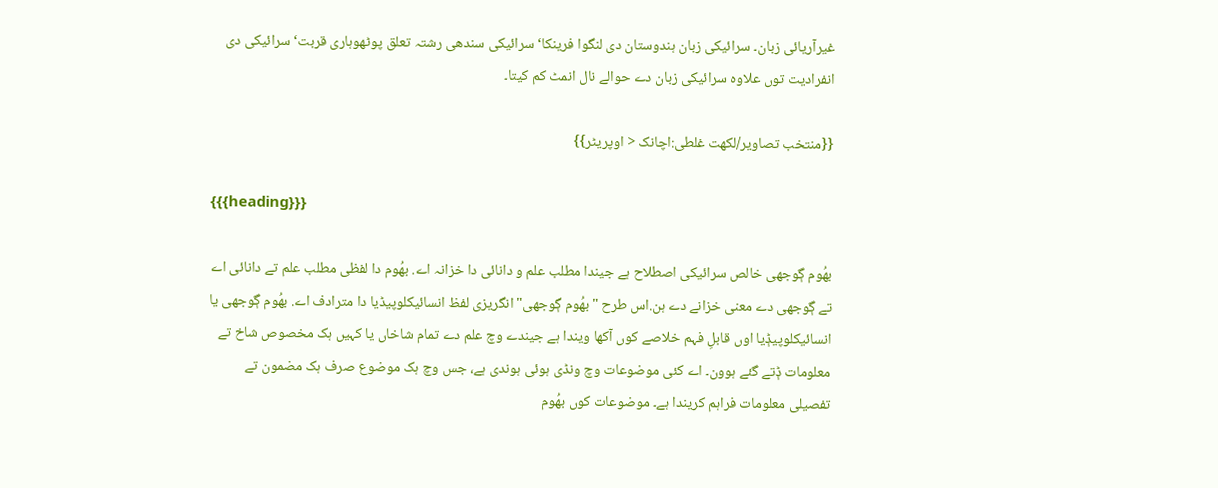غیرآریائی زبان۔ سرائیکی زبان ہندوستان دی لنگوا فرینکا‘ سرائیکی سندھی رشتہ تعلق پوٹھوہاری قربت‘ سرائیکی دی انفرادیت توں علاوہ سرائیکی زبان دے حوالے نال انمٹ کم کیتا۔

{{منتخب تصاویر/لکھت غلطی:اچانک < اوپریٹر}}

{{{heading}}}

بھُوم ڳوجھی خالص سرائیکی اصطلاح ہے جیندا مطلب علم و دانائی دا خزانہ اے. بھُوم دا لفظی مطلب علم تے دانائی اے تے ڳوجھی دے معنی خزانے دے ہن.اس طرح "بھُوم ڳوجھی" انگریزی لفظ انسائیکلوپیڈیا دا مترادف اے. بھُوم ڳوجھی یا انسائیکلوپیݙیا اوں قابلِ فہم خلاصے کوں آکھا ویندا ہے جیندے وچ علم دے تمام شاخاں یا کہیں ہک مخصوص شاخ تے معلومات ݙتے گئے ہوون۔ اے کئی موضوعات وچ ونڈی ہوئی ہوندی ہے، جس وچ ہک موضوع صرف ہک مضمون تے تفصیلی معلومات فراہم کریندا ہے۔ موضوعات کوں بھُوم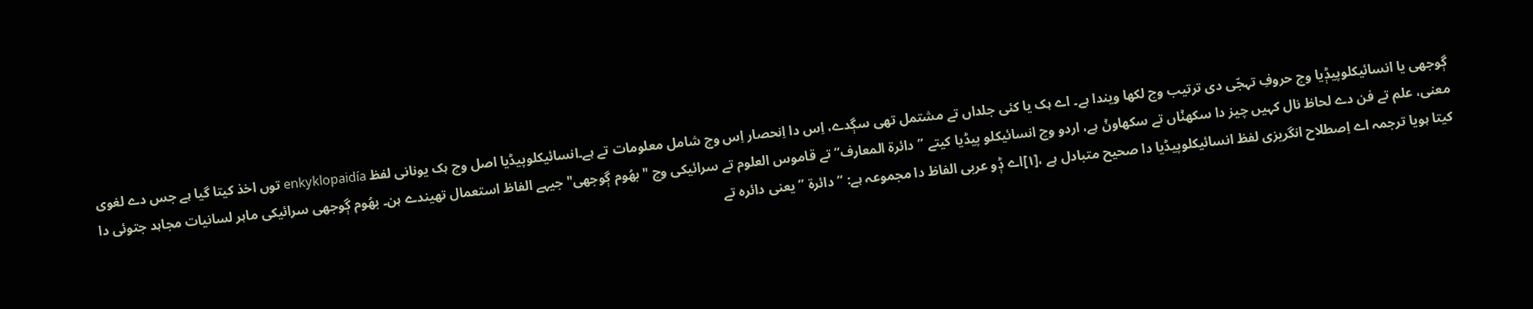ڳوجھی یا انسائیکلوپیݙیا وچ حروفِ تہجّی دی ترتیب وچ لکھا ویندا ہے۔ اے ہک یا کئی جلداں تے مشتمل تھی سڳدے، اِس دا اِنحصار اِس وچ شامل معلومات تے ہے۔انسائیکلوپیڈیا اصل وچ ہک یونانی لفظ enkyklopaidía توں اخذ کیتا گیا ہے جس دے لغوی معنی، علم تے فن دے لحاظ نال کہیں چیز دا سکھݨاں تے سکھاوݨ ہے، اردو وچ انسائیکلو پیڈیا کیتے ”دائرة المعارف“ تے قاموس العلوم تے سرائیکی وچ "بھُوم ڳوجھی" جیہے الفاظ استعمال تھیندے ہن۔ بھُوم ڳوجھی سرائیکی ماہر لسانیات مجاہد جتوئی دا کیتا ہویا ترجمہ اے اِصطلاح انگریزی لفظ انسائیکلوپیڈیا دا صحیح متبادل ہے ،[١]اے ݙو عربی الفاظ دا مجموعہ ہے: ‘‘دائرۃ ’’ یعنی دائرہ تے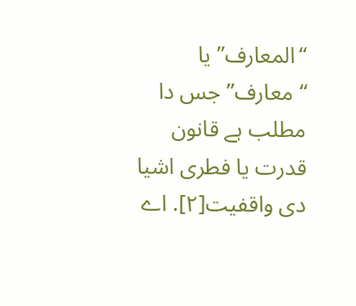‘‘المعارف’’ یا ‘‘معارف’’ جس دا مطلب ہے قانون قدرت یا فطری اشیا دی واقفیت[٢]. اے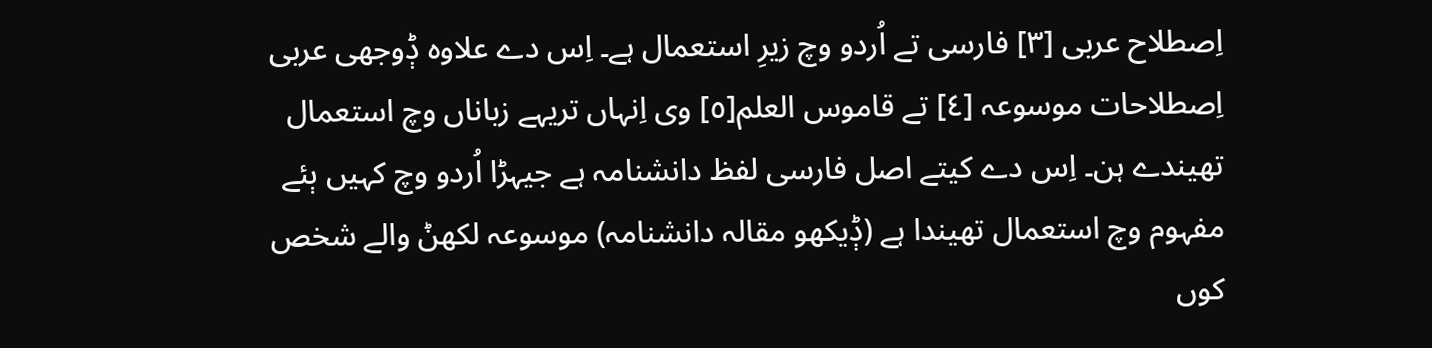اِصطلاح عربی [٣] فارسی تے اُردو وچ زیرِ استعمال ہے۔ اِس دے علاوہ ݙوجھی عربی اِصطلاحات موسوعہ [٤] تے قاموس العلم[٥] وی اِنہاں تریہے زباناں وچ استعمال تھیندے ہن۔ اِس دے کیتے اصل فارسی لفظ دانشنامہ ہے جیہڑا اُردو وچ کہیں ٻئے مفہوم وچ استعمال تھیندا ہے (ݙیکھو مقالہ دانشنامہ) موسوعہ لکھݨ والے شخص کوں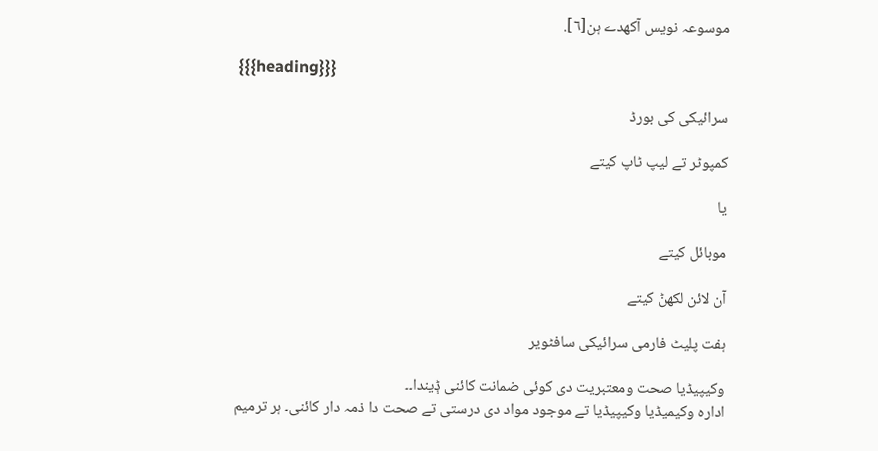موسوعہ نویس آکھدے ہن[٦].

{{{heading}}}

سرائیکی کی بورڈ

کمپوٹر تے لیپ ٹاپ کیتے

یا

موبائل کیتے

آن لائن لکھݨ کیتے

ہفت پلیٹ فارمی سرائیکی سافٹویر

وکیپیڈیا صحت ومعتبریت دی کوئی ضمانت کائنی ݙیندا۔۔
ادارہ وکیمیڈیا وکیپیڈیا تے موجود مواد دی درستی تے صحت دا ذمہ دار کائنی۔ ہر ترمیم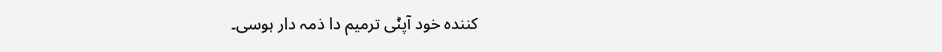کنندہ خود آپݨی ترمیم دا ذمہ دار ہوسی۔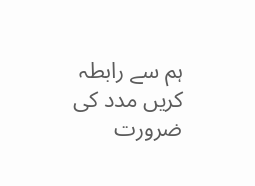ہم سے رابطہ کریں مدد کی ضرورت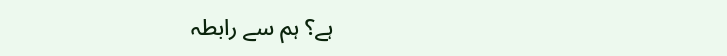ہے؟ ہم سے رابطہ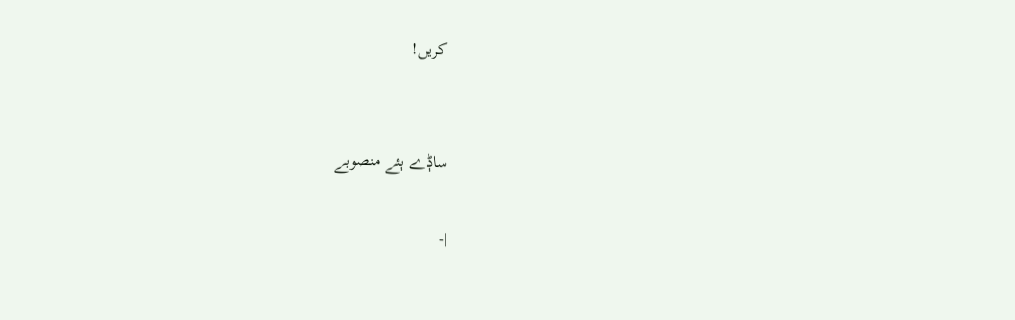کریں!


ساݙے ٻئے منصوبے

|-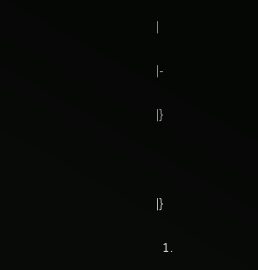|

|-

|}



|}

  1.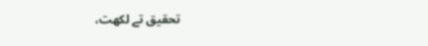تحقیق تے لکھت،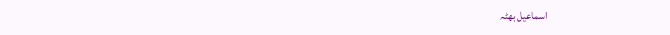اسماعیل بھٹہ